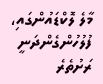މާލެ ލޮކްޑައުންގައި، ފުލުހުންގެންދަނީ ރަށުތެރެ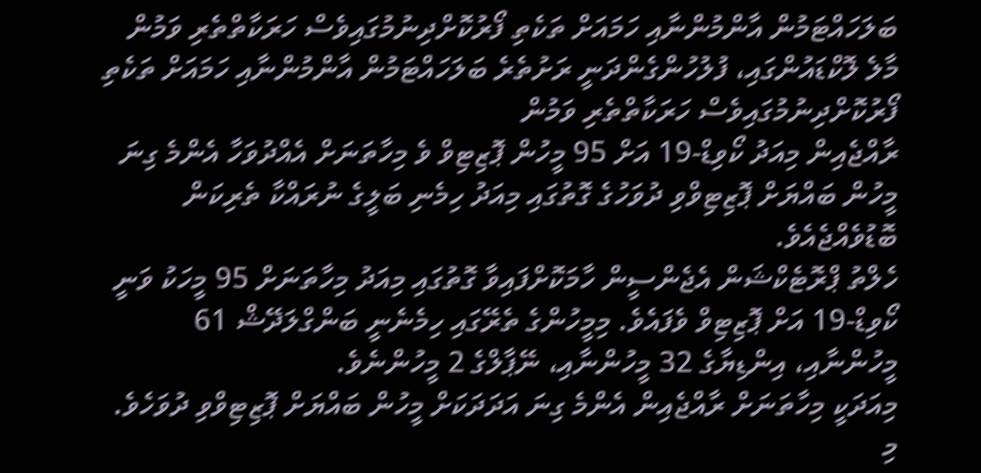ބަލަހައްޓަމުން އާންމުންނާއި ހަމައަށް ތަކެތި ފޯރުކޮށްދިނުމުގައިވެސް ހަރަކާތްތެރި ވަމުން
މާލެ ލޮކްޑައުންގައި، ފުލުހުންގެންދަނީ ރަށުތެރެ ބަލަހައްޓަމުން އާންމުންނާއި ހަމައަށް ތަކެތި ފޯރުކޮށްދިނުމުގައިވެސް ހަރަކާތްތެރި ވަމުން
ރާއްޖެއިން މިއަދު ކޯވިޑް-19 އަށް 95 މީހުން ޕޮޒިޓިވް ވެ މިހާތަނަށް އެއްދުވަހާ އެންމެ ގިނަ މީހުން ބައްޔަށް ޕޮޒިޓިވްވި ދުވަހުގެ ގޮތުގައި މިއަދު ހިމެނި ބަލީގެ ނުރައްކާ ތެރިކަން ބޮޑުވެއްޖެއެވެ.
ހެލްތު ޕްރޮޓެކްޝަން އެޖެންސީން ހާމަކޮށްފައިވާ ގޮތުގައި މިއަދު މިހާތަނަށް 95 މީހަކު ވަނީ ކޯވިޑް-19 އަށް ޕޮޒިޓިވް ވެފައެވެ. މިމީހުންގެ ތެރޭގައި ހިމެނެނީ ބަންގްލަދޭޝް 61 މީހުންނާއި، އިންޑިޔާގެ 32 މީހުންނާއި، ނޭޕާލްގެ 2 މީހުންނެވެ.
މިއަދަކީ މިހާތަނަށް ރާއްޖެއިން އެންމެ ގިނަ އަދަދަކަށް މީހުން ބައްޔަށް ޕޮޒިޓިވްވި ދުވަހެވެ. މި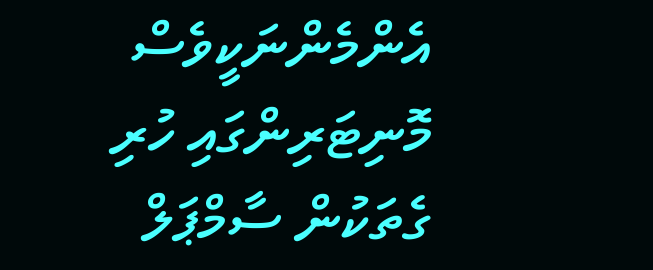އެންމެންނަކީވެސް މޮނިޓަރިންގައި ހުރި ގެތަކުން ސާމްޕަލް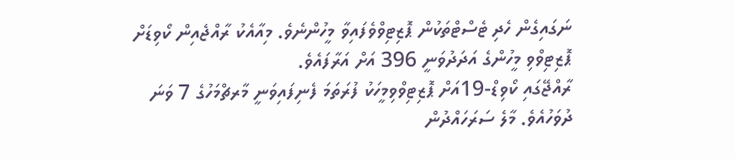ނަގައިގެން ހެދި ޓެސްޓްތަކުން ޕޮޒިޓިވްވެފައިވާ މީހުންނެވެ. މިއާއެކު ރާއްޖެއިން ކޯވިޑަށް ޕޮޒިޓިވްވި މީހުންގެ އަދަދުވަނީ 396 އަށް އަރާފައެވެ.
ރާއްޖޭގައި ކޯވިޑް-19އަށް ޕޮޒިޓިވްވިމީހަކު ފުރަތަމަ ފެނިފައިވަނީ މާރޗްމަހުގެ 7 ވަނަ ދުވަހުއެވެ. މާލެ ސަރަހައްދުން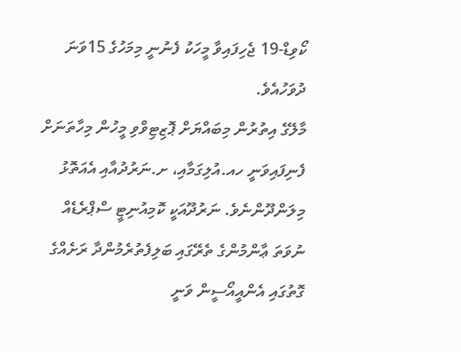ކޯވިޑް-19 ޖެހިފައިވާ މީހަކު ފެނުނީ މިމަހުގެ 15ވަނަ ދުވަހުއެވެ.
މާލޭގެ އިތުރުން މިބައްޔަށް ޕޮޒިޓިވްވި މީހުން މިހާތަނަށް ފެނިފައިވަނީ ހއ.އުލިގަމާއި، ށ.ނަރުދުއާއި އެއަތޮޅު މިލަންދޫންނެވެ. ނަރުދޫއަކީ ކޮމިއުނިޓީ ސްޕްރެޑެއް ނުވަތަ ޢާންމުންގެ ތެރޭގައި ބަލިފެތުރެމުންދާ ރަށެއްގެ ގޮތުގައި އެންއީއޯސީން ވަނީ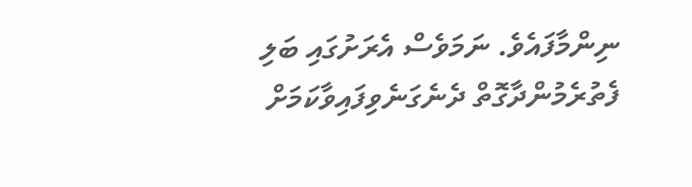ނިންމާފައެވެ. ނަމަވެސް އެރަށުގައި ބަލި ފެތުރެމުންދާގޮތް ދެނެގަނެވިފައިވާކަމަށް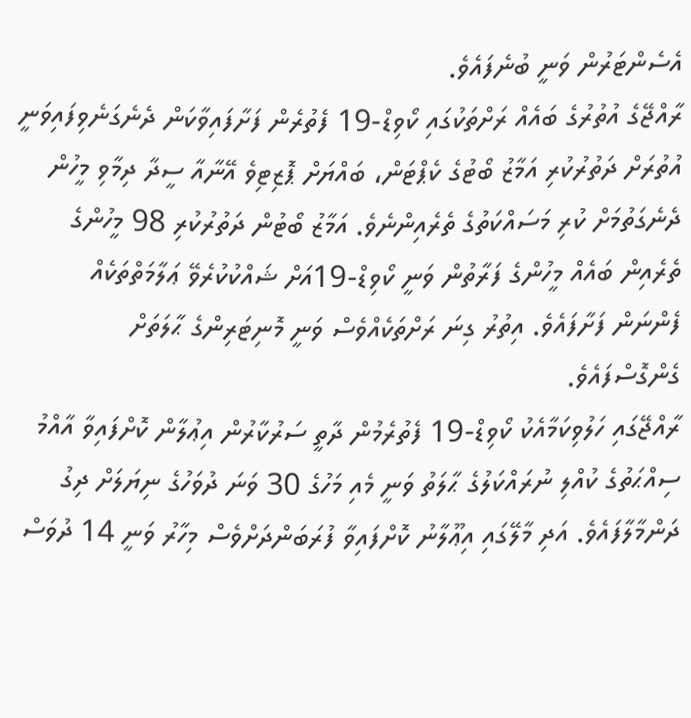އެސެންޓަރުން ވަނީ ބުނެފައެވެ.
ރާއްޖޭގެ އުތުރުގެ ބައެއް ރަށްތަކުގައި ކޯވިޑް-19 ފެތުރެން ފަށާފައިވާކަން ދެނެގަނެވިފައިވަނީ އުތުރަށް ދަތުރުކުރި އަމާޒު ބޯޓުގެ ކެޕްޓަން، ބައްޔަށް ޕޮޒިޓިވެ އޭނާއާ ސީދާ ދިމާވި މީހުން ދެނެގަތުމަށް ކުރި މަސައްކަތުގެ ތެރެއިންނެވެ. އަމާޒު ބޯޓުން ދަތުރުކުރި 98 މީހުންގެ ތެރެއިން ބައެއް މީހުންގެ ފަރާތުން ވަނީ ކޯވިޑް-19އަށް ޝައްކުކުރެވޭ ޢަލާމަތްތަކެއް ފެންނަން ފަށާފައެވެ. އިތުރު ގިނަ ރަށްތަކެއްވެސް ވަނީ މޮނިޓަރިންގެ ޙާލަތަށް ގެންގޮސްފައެވެ.
ރާއްޖޭގައި ހަލުވިކަމާއެކު ކޯވިޑް-19 ފެތުރެމުން ދާތީ ސަރުކާރުން އިޢުލާން ކޮށްފައިވާ އާއްމު ސިއްޙަތުގެ ކުއްލި ނުރައްކަލުގެ ޙާލަތު ވަނީ މެއި މަހުގެ 30 ވަނަ ދުވަހުގެ ނިޔަލަށް ދިގު ދަންމާލާފައެވެ. އަދި މާލޭގައި އިޢޫލާނު ކޮށްފައިވާ ފުރަބަންދަށްވެސް މިހާރު ވަނީ 14 ދުވަސް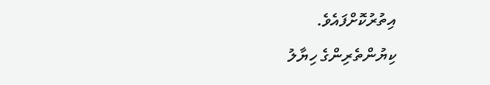އިތުރުކޮށްފައެވެ.
ކިޔުންތެރިންގެ ހިޔާލު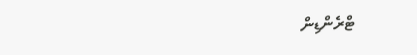ޓްރެންޑިން